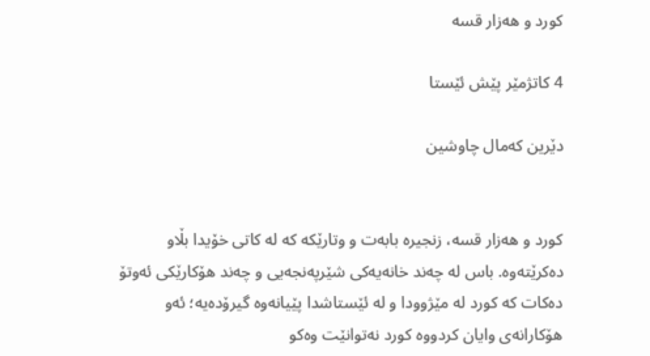کورد و هەزار قسە

4 کاتژمێر پێش ئێستا

دێرین کەمال چاوشین


کورد و هەزار قسە، زنجیرە بابەت و وتارێکە کە لە کاتی خۆیدا بڵاو دەکرێتەوە. باس لە چەند خانەیەکی شێرپەنجەیی و چەند هۆکارێکی ئەوتۆ دەکات کە کورد لە مێژوودا و لە ئێستاشدا پێیانەوە گیرۆدەیە؛ ئەو هۆکارانەی وایان کردووە کورد نەتوانێت وەکو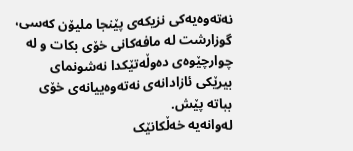نەتەوەیەکی نزیکەی پێنجا ملیۆن کەسی، گوزارشت لە مافەکانی خۆی بکات و لە چوارچێوەی دەوڵەتێکدا نەشونمای بیرێکی ئازادانەی نەتەوەییانەی خۆی بباتە پێش.
لەوانەیە خەڵکانێک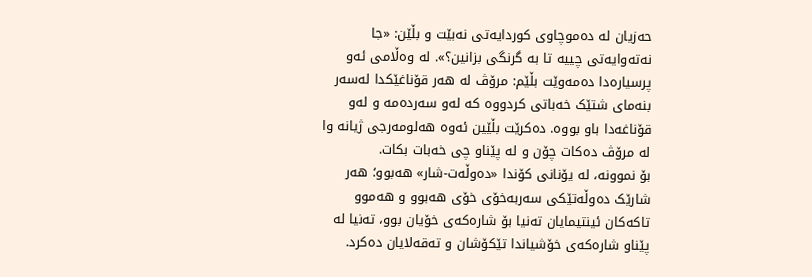حەزیان لە دەموچاوی کوردایەتی نەبێت و بڵێن: «جا نەتەوایەتی چییە تا بە گرنگی بزانین؟». لە وەڵامی ئەو پرسیارەدا دەمەوێت بڵێم: مرۆڤ لە هەر قۆناغێکدا لەسەر بنەمای شتێک خەباتی کردووە کە لەو سەردەمە و لەو قۆناغەدا باو بووە. دەکرێت بڵێین ئەوە هەلومەرجی ژیانە وا لە مرۆڤ دەکات چۆن و لە پێناو چی خەبات بکات.
بۆ نموونە، لە یۆنانی کۆندا «دەوڵەت-شار» هەبوو؛ هەر شارێک دەوڵەتێکی سەربەخۆی خۆی هەبوو و هەموو تاکەکان ئینتیمایان تەنیا بۆ شارەکەی خۆیان بوو، تەنیا لە پێناو شارەکەی خۆشیاندا تێکۆشان و تەقەلایان دەکرد.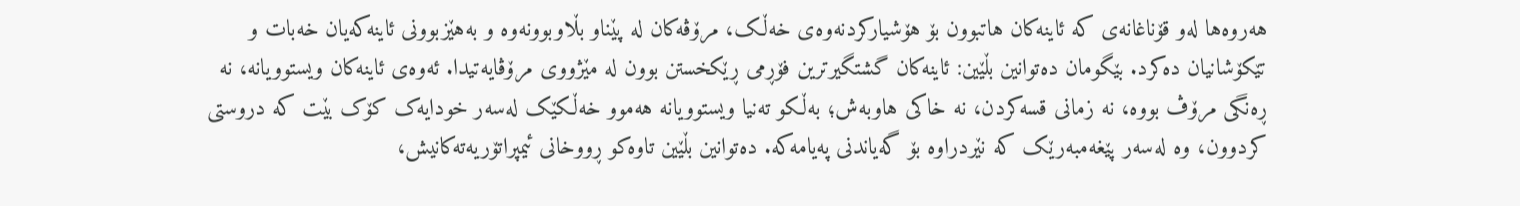هەروەها لەو قۆناغانەی کە ئاینەکان هاتبوون بۆ هۆشیارکردنەوەی خەڵک، مرۆڤەکان لە پێناو بڵاوبوونەوە و بەهێزبوونی ئاینەکەیان خەبات و تێکۆشانیان دەکرد. بێگومان دەتوانین بڵێین: ئاینەکان گشتگیرترین فۆڕمی ڕێکخستن بوون لە مێژووی مرۆڤایەتیدا. ئەوەی ئاینەکان ویستوویانە، نە ڕەنگی مرۆڤ بووە، نە زمانی قسەکردن، نە خاکی هاوبەش؛ بەڵکو تەنیا ویستوویانە هەموو خەڵکێک لەسەر خودایەک کۆک بێت کە دروستی کردوون، وە لەسەر پێغەمبەرێک کە نێردراوە بۆ گەیاندنی پەیامەکە. دەتوانین بڵێین تاوەکو ڕووخانی ئیمپراتۆریەتەکانیش،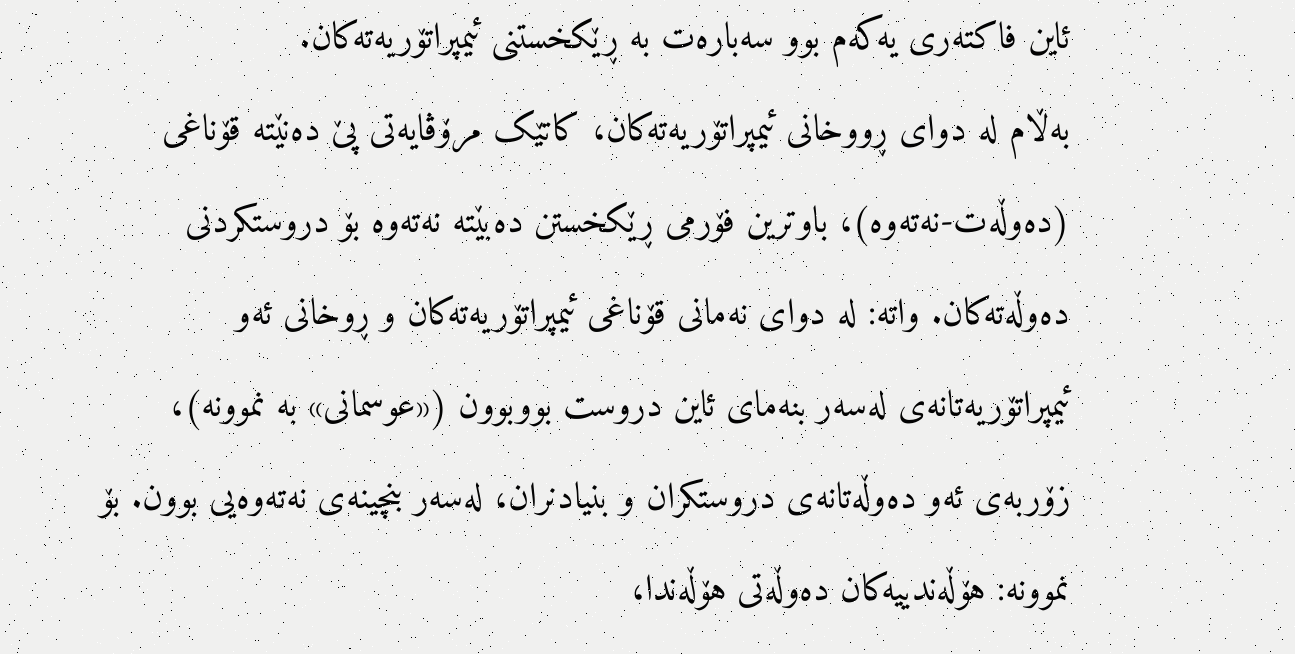ئاین فاکتەری یەکەم بوو سەبارەت بە ڕێکخستنی ئیمپراتۆریەتەکان.
بەڵام لە دوای ڕووخانی ئیمپراتۆریەتەکان، کاتێک مرۆڤایەتی پێ دەنێتە قۆناغی (دەوڵەت-نەتەوە)، باوترین فۆرمی ڕێکخستن دەبێتە نەتەوە بۆ دروستکردنی دەوڵەتەکان. واتە: لە دوای نەمانی قۆناغی ئیمپراتۆریەتەکان و ڕوخانی ئەو ئیمپراتۆریەتانەی لەسەر بنەمای ئاین دروست بووبوون («عوسمانی» بە نموونە)، زۆربەی ئەو دەوڵەتانەی دروستکران و بنیادنران، لەسەر بنچینەی نەتەوەیی بوون. بۆ نموونە: هۆڵەندییەکان دەوڵەتی هۆڵەندا،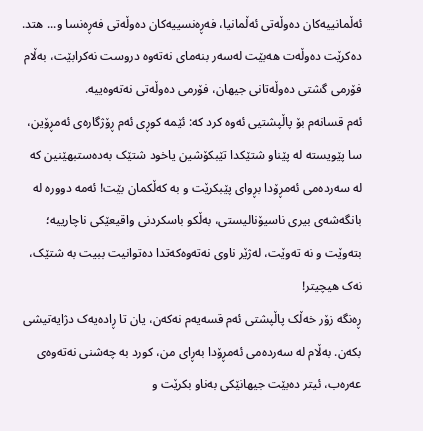ئەڵمانییەکان دەوڵەتی ئەڵمانیا، فەڕەنسییەکان دەوڵەتی فەڕەنسا و... هتد. دەکرێت دەوڵەت هەبێت لەسەر بنەمای نەتەوە دروست نەکرابێت، بەڵام فۆرمی گشتی دەوڵەتانی جیهان، فۆرمی دەوڵەتی نەتەوەییە.
ئەم قسانەم بۆ پاڵپشتیی ئەوە کرد کە: ئێمە کوڕی ئەم ڕۆژگارەی ئەمڕۆین، سا پێویستە لە پێناو شتێکدا تێبکۆشین یاخود شتێک بەدەستبهێنین کە لە سەردەمی ئەمڕۆدا بڕوای پێبکرێت و بە کەڵکمان بێت! ئەمە دوورە لە بانگەشەی بیری ناسیۆنالیستی، بەڵکو باسکردنی واقیعێکی ناچارییە؛ بتەوێت و نە تەوێت، لەژێر ناوی نەتەوەکەتدا دەتوانیت ببیت بە شتێک، نەک هیچیتر!
ڕەنگە زۆر خەڵک پاڵپشتی ئەم قسەیەم نەکەن، یان تا ڕادەیەک دژایەتیشی بکەن. بەڵام لە سەردەمی ئەمڕۆدا بەڕای من، کورد بە چەشنی نەتەوەی عەرەب، ئیتر دەبێت جیهانێکی بەناو بکرێت و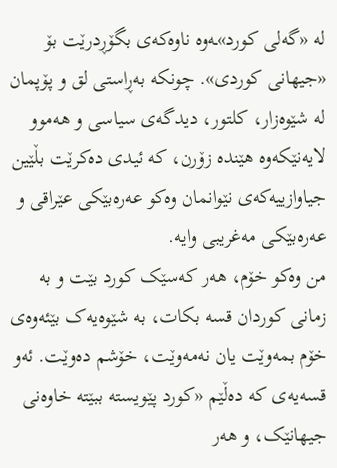لە «گەلی کورد»ـەوە ناوەکەی بگۆڕدرێت بۆ «جیهانی کوردی». چونکە بەڕاستی لق و پۆپمان لە شێوەزار، کلتور، دیدگەی سیاسی و هەموو لایەنێکەوە هێندە زۆرن، کە ئیدی دەکرێت بڵێین جیاوازییەکەی نێوانمان وەکو عەرەبێکی عێراقی و عەرەبێکی مەغریبی وایە.
من وەکو خۆم، هەر کەسێک کورد بێت و بە زمانی کوردان قسە بکات، بە شێوەیەک بێئەوەی خۆم بمەوێت یان نەمەوێت، خۆشم دەوێت. ئەو قسەیەی کە دەڵێم «کورد پێویستە ببێتە خاوەنی جیهانێک، و هەر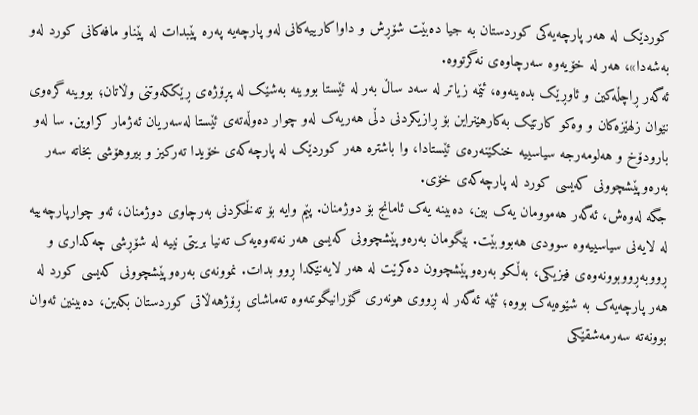کوردێک لە هەر پارچەیەکی کوردستان بە جیا دەبێت شۆڕش و داواکارییەکانی لەو پارچەیە پەرە پێبدات لە پێناو مافەکانی کورد لەو بەشەدا»، هەر لە خۆیەوە سەرچاوەی نەگرتووە.
ئەگەر ڕاچڵەکین و ئاوڕێک بدەینەوە، ئێمە زیاتر لە سەد ساڵ بەر لە ئێستا بووینە بەشێک لە پڕۆژەی ڕێککەوتنی وڵاتان؛ بووینە گرەوی نێوان زلهێزەکان و وەکو کارتێک بەکارهێنراین بۆ ڕازیکردنی دڵی هەریەک لەو چوار دەوڵەتەی ئێستا لەسەریان ئەژمار کراوین. سا لەو بارودۆخ و هەلومەرجە سیاسییە خنکێنەرەی ئێستادا، وا باشترە هەر کوردێک لە پارچەکەی خۆیدا تەرکیز و بیروهۆشی بخاتە سەر بەرەوپێشچوونی کەیسی کورد لە پارچەکەی خۆی.
جگە لەوەش، ئەگەر هەموومان یەک بین، دەبینە یەک ئامانج بۆ دوژمنان. پێم وایە بۆ تەڵخکردنی بەرچاوی دوژمنان، ئەو چوارپارچەییە لە لایەنی سیاسییەوە سوودی هەبووبێت. بێگومان بەرەوپێشچوونی کەیسی هەر نەتەوەیەک تەنیا بریتی نییە لە شۆڕشی چەکداری و ڕووبەڕووبوونەوەی فیزیکی، بەڵکو بەرەوپێشچوون دەکرێت لە هەر لایەنێکدا ڕوو بدات. نموونەی بەرەوپێشچوونی کەیسی کورد لە هەر پارچەیەک بە شێوەیەک بووە؛ ئێمە ئەگەر لە ڕووی هونەری گۆرانیگوتنەوە تەماشای ڕۆژهەڵاتی کوردستان بکەین، دەبینین ئەوان بوونەتە سەرمەشقێکی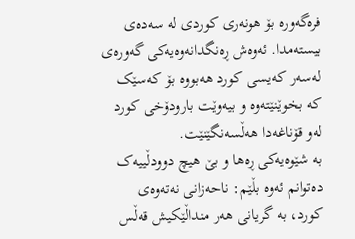فرەگەورە بۆ هونەری کوردی لە سەدەی بیستەمدا. ئەوەش ڕەنگدانەوەیەکی گەورەی لەسەر کەیسی کورد هەبووە بۆ کەسێک کە بخوێنێتەوە و بیەوێت بارودۆخی کورد لەو قۆناغەدا هەڵسەنگێنێت.
بە شێوەیەکی ڕەها و بێ هیچ دوودڵییەک دەتوانم ئەوە بڵێم: ناحەزانی نەتەوەی کورد، بە گریانی هەر منداڵێکیش قەڵس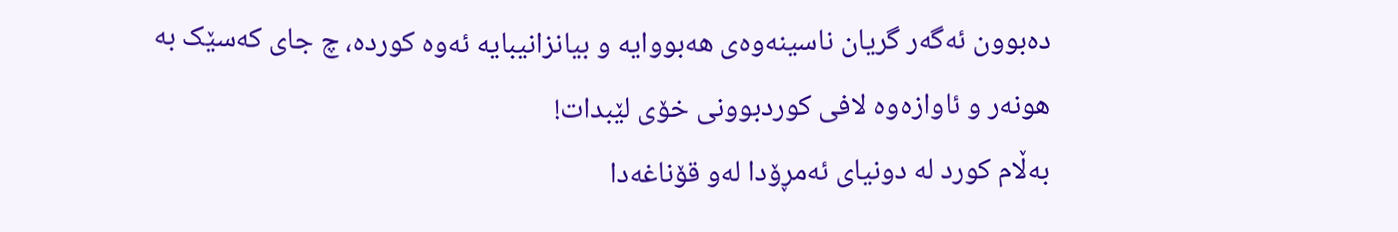دەبوون ئەگەر گریان ناسینەوەی هەبووایە و بیانزانیبایە ئەوە کوردە، چ جای کەسێک بە هونەر و ئاوازەوە لافی کوردبوونی خۆی لێبدات!
بەڵام کورد لە دونیای ئەمڕۆدا لەو قۆناغەدا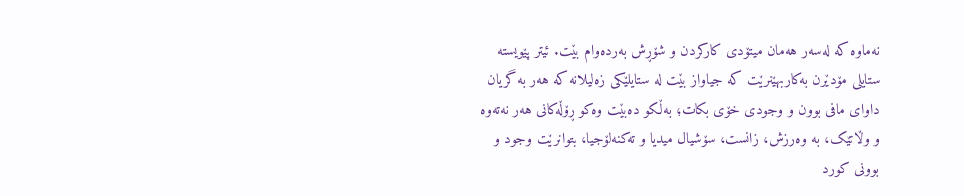نەماوە کە لەسەر هەمان میتۆدی کارکردن و شۆڕش بەردەوام بێت. ئیتر پێویستە ستایلی مۆدێرن بەکاربهێنرێت کە جیاواز بێت لە ستایلێکی زەلیلانە کە هەر بە گریان داوای مافی بوون و وجودی خۆی بکات؛ بەڵکو دەبێت وەکو ڕۆڵەکانی هەر نەتەوە و وڵاتێک، بە وەرزش، زانست، سۆشیال میدیا و تەکنەلۆجیا، بتوانرێت وجود و بوونی کورد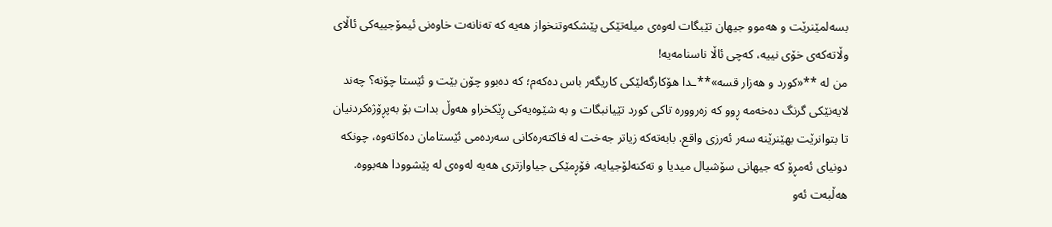بسەلمێنرێت و هەموو جیهان تێبگات لەوەی میلەتێکی پێشکەوتنخواز هەیە کە تەنانەت خاوەنی ئیمۆجییەکی ئاڵای وڵاتەکەی خۆی نییە، کەچی ئاڵا ناسنامەیە!
من لە **«کورد و هەزار قسە»**ـدا هۆکارگەلێکی کاریگەر باس دەکەم؛ کە دەبوو چۆن بێت و ئێستا چۆنە؟ چەند لایەنێکی گرنگ دەخەمە ڕوو کە زەروورە تاکی کورد تێیانبگات و بە شێوەیەکی ڕێکخراو هەوڵ بدات بۆ بەپڕۆژەکردنیان تا بتوانرێت بهێنرێنە سەر ئەرزی واقع. بابەتەکە زیاتر جەخت لە فاکتەرەکانی سەردەمی ئێستامان دەکاتەوە، چونکە دونیای ئەمڕۆ کە جیهانی سۆشیال میدیا و تەکنەلۆجیایە، فۆڕمێکی جیاوازتری هەیە لەوەی لە پێشوودا هەبووە.
هەڵبەت ئەو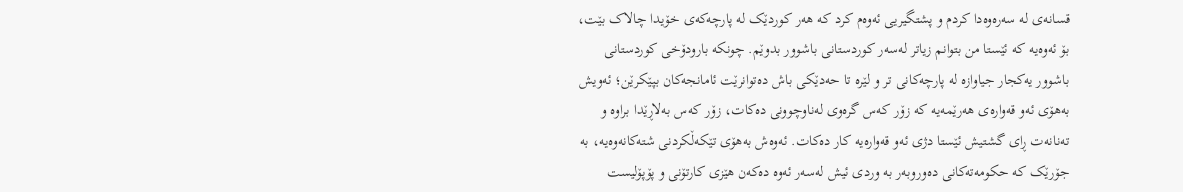قسانەی لە سەرەوەدا کردم و پشتگیریی ئەوەم کرد کە هەر کوردێک لە پارچەکەی خۆیدا چالاک بێت، بۆ ئەوەیە کە ئێستا من بتوانم زیاتر لەسەر کوردستانی باشوور بدوێم. چونکە بارودۆخی کوردستانی باشوور یەکجار جیاوازە لە پارچەکانی تر و لێرە تا حەدێکی باش دەتوانرێت ئامانجەکان بپێکرێن؛ ئەویش بەهۆی ئەو قەوارەی هەرێمەیە کە زۆر کەس گرەوی لەناوچوونی دەکات، زۆر کەس بەلاڕێدا براوە و تەنانەت ڕای گشتیش ئێستا دژی ئەو قەوارەیە کار دەکات. ئەوەش بەهۆی تێکەڵکردنی شتەکانەوەیە، بە جۆرێک کە حکومەتەکانی دەوروبەر بە وردی ئیش لەسەر ئەوە دەکەن هێزی کارتۆنی و پۆپۆلیست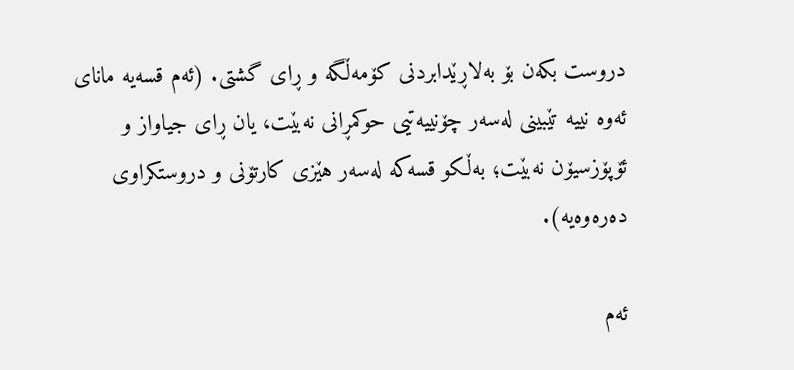دروست بکەن بۆ بەلاڕێدابردنی کۆمەڵگە و ڕای گشتی. (ئەم قسەیە مانای ئەوە نییە تێبینی لەسەر چۆنییەتیی حوکمڕانی نەبێت، یان ڕای جیاواز و ئۆپۆزسیۆن نەبێت؛ بەڵکو قسەکە لەسەر هێزی کارتۆنی و دروستکراوی دەرەوەیە).

ئەم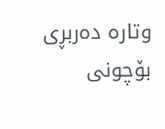وتارە دەربڕی بۆچونی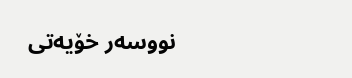نووسەر خۆیەتی